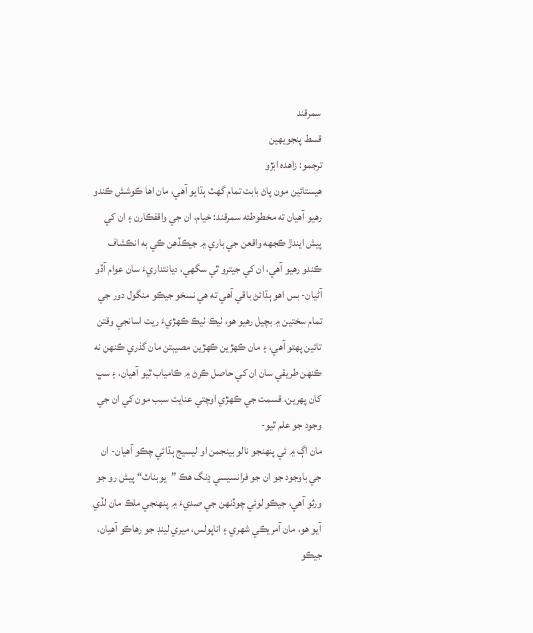سمرقند
قسط پنجويهين
ترجمو: زاهده ابڙو
هيستائين مون پاڻ بابت تمام گهٽ ٻڌايو آهي، مان اها ڪوشش ڪندو رهيو آهيان ته مخطوطئه سمرقند: خيام، ان جي واقفڪارن ۽ ان کي پيش ايندڙ ڪجهه واقعن جي باري ۾ جيڪڏهن ڪي به انڪشاف ڪندو رهيو آهي، ان کي جيترو ٿي سگهي، ديانتداريءَ سان عوام آڏو آڻيان- بس اهو ٻڌائڻ باقي آهي ته هي نسخو جيڪو منگول دور جي تمام سختين ۾ بچيل رهيو هو، ٺيڪ ٺيڪ ڪهڙيءَ ريت اسانجي وقتن تائين پهتو آهي، ۽ مان ڪهڙين ڪهڙين مصيبتن مان گذري ڪنهن نه ڪنهن طريقي سان ان کي حاصل ڪرڻ ۾ ڪامياب ٿيو آهيان، ۽ سڀ کان پهرين، قسمت جي ڪهڙي اوچتي عنايت سبب مون کي ان جي وجود جو علم ٿيو-
مان اڳ ۾ ئي پنهنجو نالو بينجمن او ليسيج ٻڌائي چڪو آهيان- ان جي باوجود جو ان جو فرانسيسي ڍنگ هڪ ”يوبناٽ“ پيش رو جو ورثو آهي، جيڪو لوئي چوڏنهن جي صديءَ ۾ پنهنجي ملڪ مان لڏي آيو هو، مان آمريڪي شهري ۽ اناپولس، ميري لينڊ جو رهاڪو آهيان، جيڪو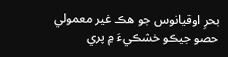بحرِ اوقيانوس جو هڪ غير معمولي حصو جيڪو خشڪيءَ ۾ پري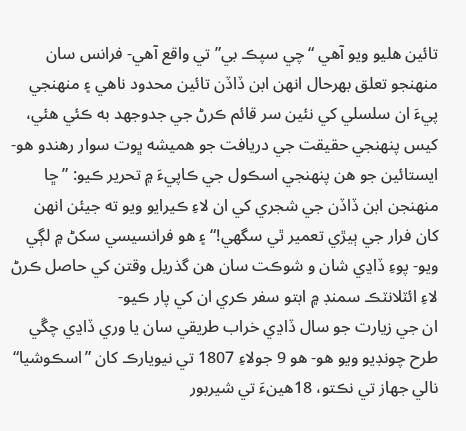تائين هليو ويو آهي “چي سپڪ بي” تي واقع آهي- فرانس سان منهنجو تعلق بهرحال انهن ابن ڏاڏن تائين محدود ناهي ۽ منهنجي پيءَ ان سلسلي کي نئين سر قائم ڪرڻ جي جدوجهد به ڪئي هئي، کيس پنهنجي حقيقت جي دريافت جو هميشه ڀوت سوار رهندو هو- ايستائين جو هن پنهنجي اسڪول جي ڪاپيءَ ۾ تحرير ڪيو: ”ڇا منهنجن ابن ڏاڏن جي شجري کي ان لاءِ ڪيرايو ويو ته جيئن انهن کان فرار جي ٻيڙي تعمير ٿي سگهي!“ ۽ هو فرانسيسي سکڻ ۾ لڳي ويو- پوءِ ڏاڍي شان و شوڪت سان هن گذريل وقتن کي حاصل ڪرڻ لاءِ ائٽلانٽڪ سمنڊ ۾ ابتو سفر ڪري ان کي پار ڪيو-
ان جي زيارت جو سال ڏاڍي خراب طريقي سان يا وري ڏاڍي چڱي طرح چونڊيو ويو هو- هو 9 جولاءِ 1807 تي نيويارڪ کان ”اسڪوشيا“ نالي جهاز تي نڪتو، 18هينءَ تي شيربور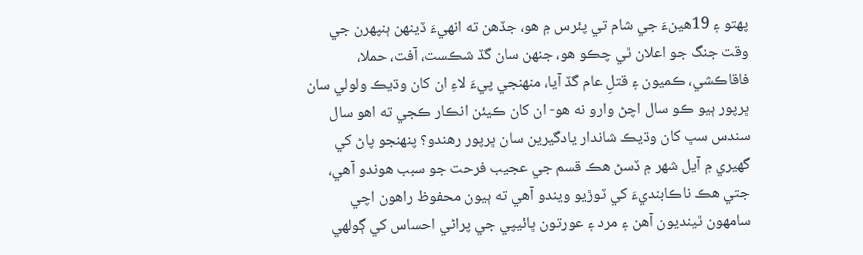پهتو ۽ 19هينءَ جي شام تي پئرس ۾ هو، جڏهن ته انهيءَ ڏينهن ٻنپهرن جي وقت جنگ جو اعلان ٿي چڪو هو، جنهن سان گڏ شڪست، آفت، حملا، فاقاڪشي، ڪميون ۽ قتلِ عام گڏ آيا، منهنجي پيءَ لاءِ ان کان وڌيڪ ولولي سان ڀرپور ٻيو ڪو سال اچڻ وارو نه هو- ان کان ڪيئن انڪار ڪجي ته اهو سال سندس سڀ کان وڌيڪ شاندار يادگيرين سان ڀرپور رهندو؟ پنهنجو پاڻ کي گهيري ۾ آيل شهر ۾ ڏسڻ هڪ قسم جي عجيب فرحت جو سبب هوندو آهي، جتي هڪ ناڪابنديءَ کي ٽوڙيو ويندو آهي ته ٻيون محفوظ راهون اچي سامهون ٿينديون آهن ۽ مرد ۽ عورتون ڀائيپي جي پراڻي احساس کي ڳولهي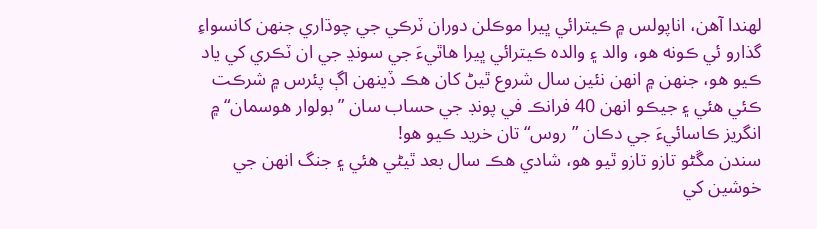لهندا آهن، اناپولس ۾ ڪيترائي ڀيرا موڪلن دوران ٽرڪي جي چوڌاري جنهن کانسواءِ گذارو ئي ڪونه هو، والد ۽ والده ڪيترائي ڀيرا هاٿيءَ جي سونڍ جي ان ٽڪري کي ياد ڪيو هو، جنهن ۾ انهن نئين سال شروع ٿيڻ کان هڪ ڏينهن اڳ پئرس ۾ شرڪت ڪئي هئي ۽ جيڪو انهن 40 فرانڪ في پونڊ جي حساب سان ”بولوار هوسمان“ ۾ انگريز ڪاسائيءَ جي دڪان ”روس“ تان خريد ڪيو هو!
سندن مڱڻو تازو تازو ٿيو هو، شادي هڪ سال بعد ٿيڻي هئي ۽ جنگ انهن جي خوشين کي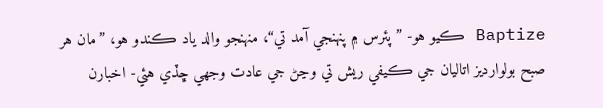Baptize ڪيو هو- ”پئرس ۾ پنهنجي آمد تي“، منهنجو والد ياد ڪندو هو، ”مان هر صبح بولوارديز اتاليان جي ڪيفي ريش تي وڃڻ جي عادت وجهي ڇڏي هئي- اخبارن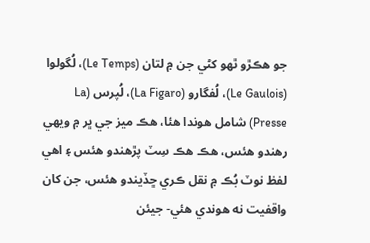جو هڪڙو ٿهو کڻي جن ۾ لتان (Le Temps)، لُگولوا (Le Gaulois)، لُفگارو (La Figaro)، لُپرس (La Presse) شامل هوندا هئا، هڪ ميز جي ڀر ۾ ويهي رهندو هئس، هڪ هڪ سِٽ پڙهندو هئس ۽ اهي لفظ نوٽ بُڪ ۾ نقل ڪري ڇڏيندو هئس، جن کان واقفيت نه هوندي هئي- جيئن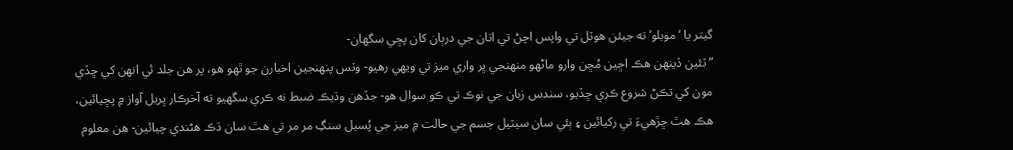گيتر يا ‘موبلو’ ته جيئن هوٽل تي واپس اچڻ تي اتان جي درٻان کان پڇي سگهان-
”ٽئين ڏينهن هڪ اڇين مُڇن وارو ماڻهو منهنجي ڀر واري ميز تي ويهي رهيو- وٽس پنهنجين اخبارن جو ٿهو هو، پر هن جلد ئي انهن کي ڇڏي مون کي تڪڻ شروع ڪري ڇڏيو، سندس زبان جي نوڪ تي ڪو سوال هو- جڏهن وڌيڪ ضبط نه ڪري سگهيو ته آخرڪار ڀريل آواز ۾ پڇيائين، هڪ هٿ ڇڙهيءَ تي رکيائين ۽ ٻئي سان سيٽيل جسم جي حالت ۾ ميز جي پُسيل سنگِ مر مر تي هٿ سان ڌڪ هڻندي چيائين- هن معلوم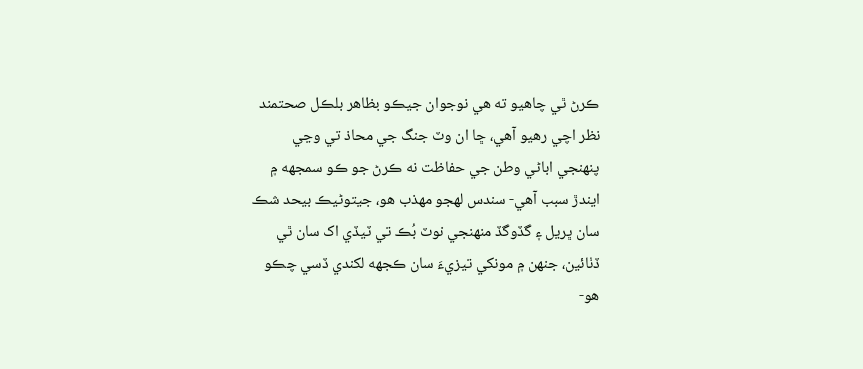ڪرڻ ٿي چاهيو ته هي نوجوان جيڪو بظاهر بلڪل صحتمند نظر اچي رهيو آهي، ڇا ان وٽ جنگ جي محاذ تي وڃي پنهنجي اباڻي وطن جي حفاظت نه ڪرڻ جو ڪو سمجهه ۾ ايندڙ سبب آهي- سندس لهجو مهذب هو، جيتوڻيڪ بيحد شڪ سان ڀريل ۽ گڏوگڏ منهنجي نوٽ بُڪ تي ٽيڏي اک سان ٿي ڏٺائين، جنهن ۾ مونکي تيزيءَ سان ڪجهه لکندي ڏسي چڪو هو-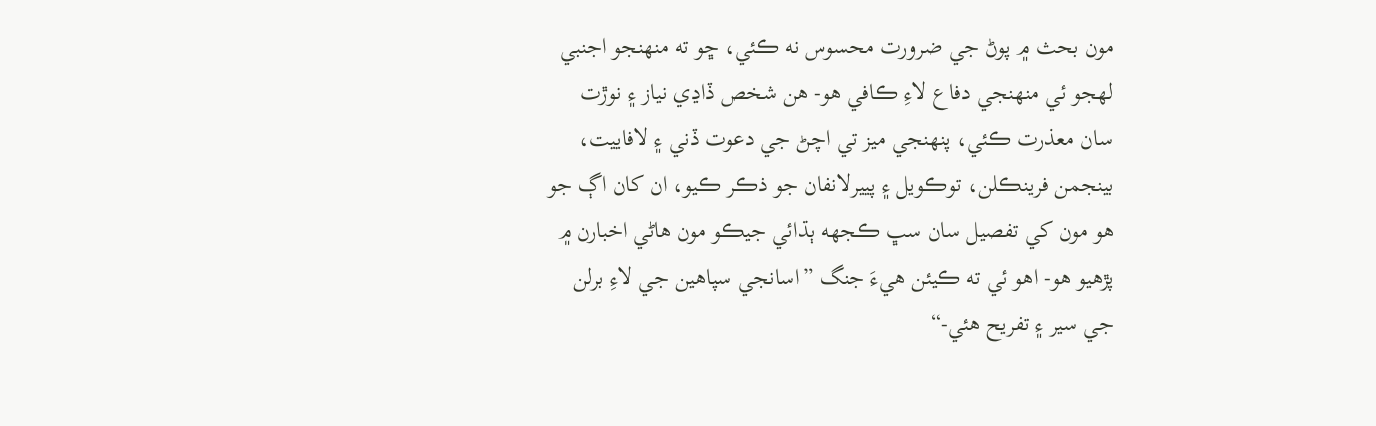مون بحث ۾ پوڻ جي ضرورت محسوس نه ڪئي، ڇو ته منهنجو اجنبي لهجو ئي منهنجي دفاع لاءِ ڪافي هو- هن شخص ڏاڍي نياز ۽ نوڙت سان معذرت ڪئي، پنهنجي ميز تي اچڻ جي دعوت ڏني ۽ لافاييت، بينجمن فرينڪلن، توڪويل ۽ پييرلانفان جو ذڪر ڪيو، ان کان اڳ جو هو مون کي تفصيل سان سڀ ڪجهه ٻڌائي جيڪو مون هاڻي اخبارن ۾ پڙهيو هو- اهو ئي ته ڪيئن هيءَ جنگ ”اسانجي سپاهين جي لاءِ برلن جي سير ۽ تفريح هئي-“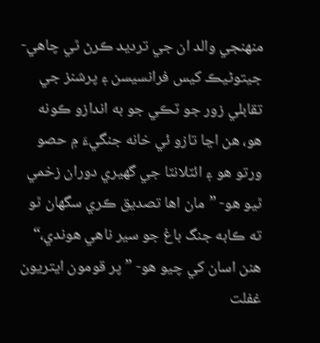منهنجي والد ان جي ترديد ڪرڻ ٿي چاهي- جيتوڻيڪ کيس فرانسيسن ۽ پرشنز جي تقابلي زور جو ٽڪي جو به اندازو ڪونه هو، هن اڃا تازو ئي خانه جنگيءَ ۾ حصو ورتو هو ۽ ائٽلانٽا جي گهيري دوران زخمي ٿيو هو- ”مان اها تصديق ڪري سگهان ٿو ته ڪابه جنگ باغ جو سير ناهي هوندي،“ هنن اسان کي چيو هو- ”پر قومون ايتريون غفلت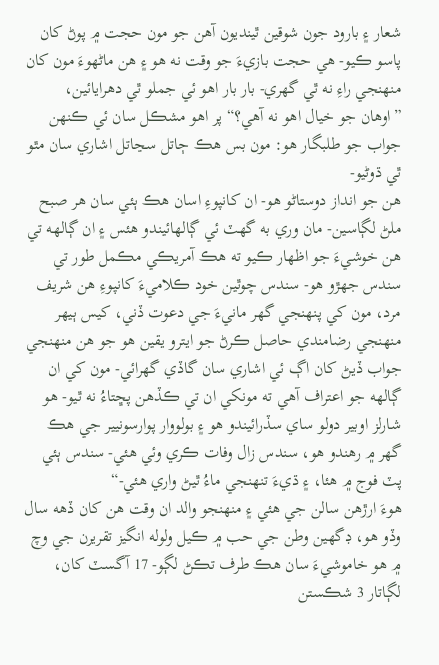شعار ۽ بارود جون شوقين ٿينديون آهن جو مون حجت ۾ پوڻ کان پاسو ڪيو- هي حجت بازيءَ جو وقت نه هو ۽ هن ماڻهوءَ مون کان منهنجي راءِ نه ٿي گهري- بار بار اهو ئي جملو ٿي دهرايائين، ”اوهان جو خيال اهو نه آهي؟“ پر اهو مشڪل سان ئي ڪنهن جواب جو طلبگار هو: مون بس هڪ ڄاتل سڃاتل اشاري سان مٿو ٿي ڌوڻيو-
هن جو انداز دوستاڻو هو- ان کانپوءِ اسان هڪ ٻئي سان هر صبح ملڻ لڳاسين- مان وري به گهٽ ئي ڳالهائيندو هئس ۽ ان ڳالهه تي هن خوشيءَ جو اظهار ڪيو ته هڪ آمريڪي مڪمل طور تي سندس جهڙو هو- سندس چوٿين خود ڪلاميءَ کانپوءِ هن شريف مرد، مون کي پنهنجي گهر مانيءَ جي دعوت ڏني، کيس ٻيهر منهنجي رضامندي حاصل ڪرڻ جو ايترو يقين هو جو هن منهنجي جواب ڏيڻ کان اڳ ئي اشاري سان گاڏي گهرائي- مون کي ان ڳالهه جو اعتراف آهي ته مونکي ان تي ڪڏهن پڇتاءُ نه ٿيو- هو شارلز اوبير دولو ساي سڏرائيندو هو ۽ بولووار پوارسونيير جي هڪ گهر ۾ رهندو هو، سندس زال وفات ڪري وئي هئي- سندس ٻئي پٽ فوج ۾ هئا، ۽ ڌيءَ تنهنجي ماءُ ٿيڻ واري هئي-“
هوءَ ارڙهن سالن جي هئي ۽ منهنجو والد ان وقت هن کان ڏهه سال وڏو هو، ڊگهين وطن جي حب ۾ ڪيل ولوله انگيز تقريرن جي وچ ۾ هو خاموشيءَ سان هڪ طرف تڪڻ لڳو- 17 آگسٽ کان، لڳاتار 3 شڪستن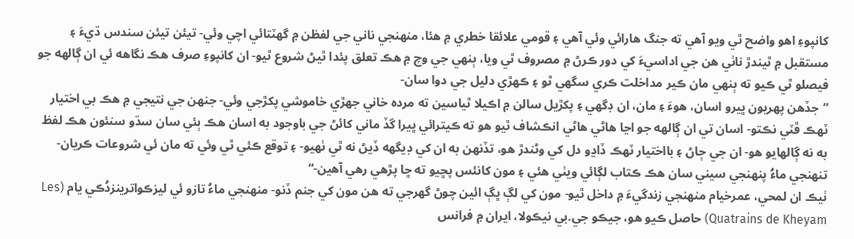کانپوءِ اهو واضح ٿي ويو آهي ته جنگ هارائي وئي آهي ۽ قومي علائقا خطري ۾ هئا، منهنجي ناني جي لفظن ۾ گهٽتائي اچي وئي- تيئن تيئن سندس ڌيءَ ۽ مستقبل ۾ ٿيندڙ ناٺي هن جي اداسيءَ کي دور ڪرڻ ۾ مصروف ٿي ويا، ٻنهي جي وچ ۾ هڪ تعلق پئدا ٿيڻ شروع ٿيو- ان کانپوءِ صرف هڪ نگاهه ئي ان ڳالهه جو فيصلو ٿي ڪيو ته ٻنهي مان ڪير مداخلت ڪري سگهي ٿو ۽ ڪهڙي دليل جي دوا سان-
”جڏهن پهريون ڀيرو اسان، هوءَ ۽ مان، ان ڊگهي ۽ پکڙيل سالن ۾ اڪيلا ٿياسين ته مرده خاني جهڙي خاموشي پکڙجي وئي- جنهن جي نتيجي ۾ هڪ بي اختيار ٽهڪ ڦٽي نڪتو- اسان تي ان ڳالهه جو اڃا هاڻي هاڻي انڪشاف ٿيو هو ته ڪيترائي ڀيرا گڏ ماني کائڻ جي باوجود به اسان هڪ ٻئي سان سڌو سنئون هڪ لفظ به نه ڳالهايو هو- ان جي ڄاڻ ۽ بااختيار ٽهڪ ڏاڍو دل کي وڻندڙ هو، تڏنهن به ان کي ڊيگهه ڏيڻ نه ٿي ٺهيو- ۽ توقع ڪئي ٿي وئي ته مان ئي شروعات ڪريان- تنهنجي ماءُ پنهنجي سيني سان هڪ ڪتاب لڳائي ويٺي هئي ۽ مون کانئس پڇيو ته ڇا پڙهي رهي آهين-“
ٺيڪ ان لمحي، عمرخيام منهنجي زندگيءَ ۾ داخل ٿيو- مون کي لڳ ڀڳ ائين چوڻ گهرجي ته هن مون کي جنم ڏنو- منهنجي ماءُ تازو ئي ليزڪواترينزدُڪي يام (Les Quatrains de Kheyam) حاصل ڪيو هو، جيڪو جي.بي نيڪولا، ايران ۾ فرانس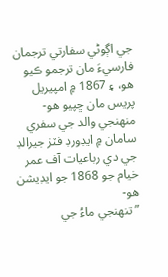جي اڳوڻي سفارتي ترجمان فارسيءَ مان ترجمو ڪيو هو، ۽ 1867 ۾ امپيريل پريس مان ڇپيو هو- منهنجي والد جي سفري سامان ۾ ايڊورڊ فٽز جيرالڊ جي دي رباعيات آف عمر خيام جو 1868 جو ايڊيشن هو-
”تنهنجي ماءُ جي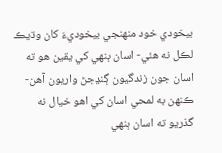بيخودي خود منهنجي بيخوديءَ کان وڌيڪ لڪل نه هئي- اسان ٻنهي کي يقين هو ته اسان جون زندگيون ڳنڍجڻ واريون آهن- ڪنهن به لمحي اسان کي اهو خيال نه گذريو ته اسان ٻنهي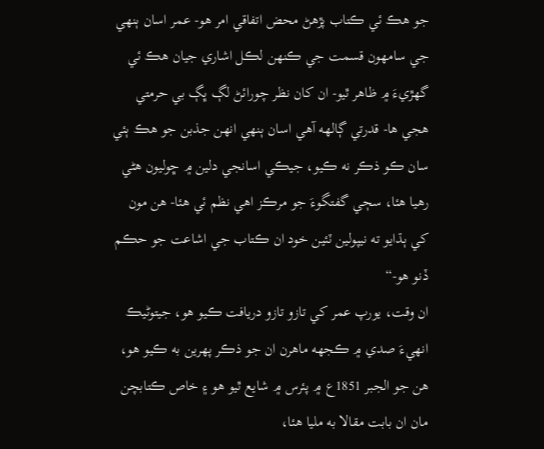جو هڪ ئي ڪتاب پڙهڻ محض اتفاقي امر هو- عمر اسان ٻنهي جي سامهون قسمت جي ڪنهن لڪل اشاري جيان هڪ ئي گهڙيءَ ۾ ظاهر ٿيو- ان کان نظر چورائڻ لڳ ڀڳ بي حرمتي هجي ها- قدرتي ڳالهه آهي اسان ٻنهي انهن جذبن جو هڪ ٻئي سان ڪو ذڪر نه ڪيو، جيڪي اسانجي دلين ۾ ڇوليون هڻي رهيا هئا، سڄي گفتگوءَ جو مرڪز اهي نظم ئي هئا- هن مون کي ٻڌايو ته نيپولين ٽئين خود ان ڪتاب جي اشاعت جو حڪم ڏنو هو-“
ان وقت، يورپ عمر کي تازو تازو دريافت ڪيو هو، جيتوڻيڪ انهيءَ صدي ۾ ڪجهه ماهرن ان جو ذڪر پهرين به ڪيو هو، هن جو الجبر 1851ع ۾ پئرس ۾ شايع ٿيو هو ۽ خاص ڪتابچن مان ان بابت مقالا به مليا هئا،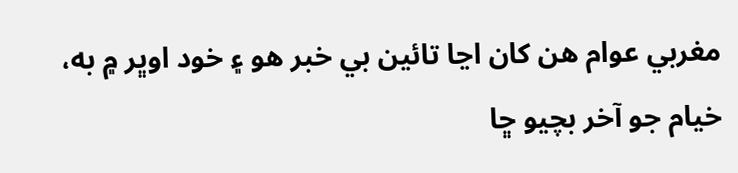مغربي عوام هن کان اڃا تائين بي خبر هو ۽ خود اوڀر ۾ به، خيام جو آخر بچيو ڇا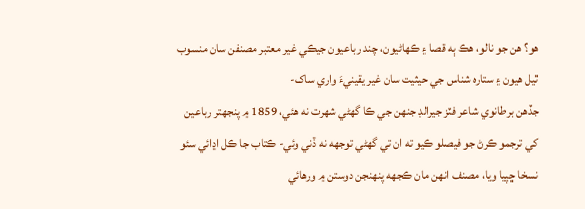هو؟ هن جو نالو، هڪ ٻه قصا ۽ ڪهاڻيون، چند رباعيون جيڪي غير معتبر مصنفن سان منسوب ٿيل هيون ۽ ستاره شناس جي حيثيت سان غير يقينيءَ واري ساک-
جڏهن برطانوي شاعر فٽز جيرالڊ جنهن جي ڪا گهڻي شهرت نه هئي، 1859 ۾ پنجهتر رباعين کي ترجمو ڪرڻ جو فيصلو ڪيو ته ان تي گهڻي توجهه نه ڏني وئي- ڪتاب جا ڪل اڍائي سئو نسخا ڇپيا ويا، مصنف انهن مان ڪجهه پنهنجن دوستن ۾ ورهائي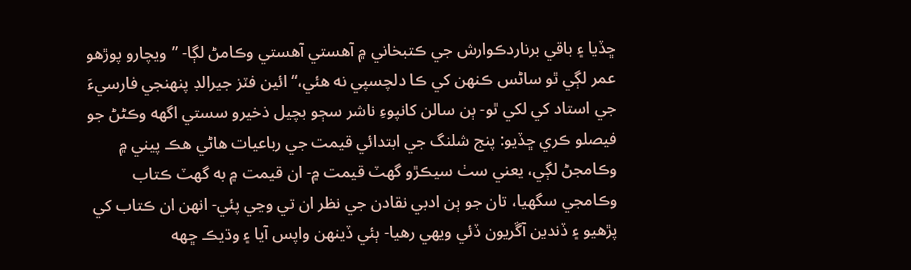ڇڏيا ۽ باقي برناردڪوارش جي ڪتبخاني ۾ آهستي آهستي وڪامڻ لڳا- ”ويچارو پوڙهو عمر لڳي ٿو ساڻس ڪنهن کي ڪا دلچسپي نه هئي،“ ائين فٽز جيرالڊ پنهنجي فارسيءَ جي استاد کي لکي ٿو- ٻن سالن کانپوءِ ناشر سڄو بچيل ذخيرو سستي اگهه وڪڻڻ جو فيصلو ڪري ڇڏيو: پنج شلنگ جي ابتدائي قيمت جي رباعيات هاڻي هڪ پيني ۾ وڪامجڻ لڳي، يعني سٺ سيڪڙو گهٽ قيمت ۾- ان قيمت ۾ به گهٽ ڪتاب وڪامجي سگهيا، تان جو ٻن ادبي نقادن جي نظر ان تي وڃي پئي- انهن ان ڪتاب کي پڙهيو ۽ ڏندين آڱريون ڏئي ويهي رهيا- ٻئي ڏينهن واپس آيا ۽ وڌيڪ ڇهه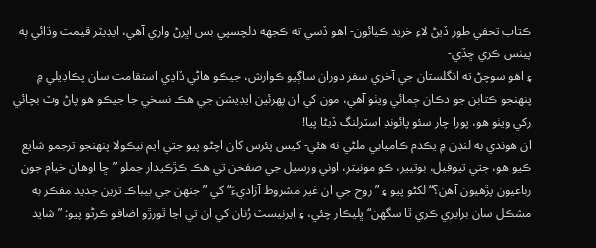ڪتاب تحفي طور ڏيڻ لاءِ خريد ڪيائون- اهو ڏسي ته ڪجهه دلچسپي بس اڀرڻ واري آهي، ايڊيٽر قيمت وڌائي ٻه پينس ڪري ڇڏي-
۽ اهو سوچڻ ته انگلستان جي آخري سفر دوران ساڳيو ڪوارش، جيڪو هاڻي ڏاڍي استقامت سان پڪاڊيلي ۾ پنهنجو ڪتابن جو دڪان ڄمائي ويٺو آهي، مون کي ان پهرئين ايڊيشن جي هڪ نسخي جا جيڪو هو پاڻ وٽ بچائي رکي ويٺو هو، پورا چار سئو پائونڊ اسٽرلنگ ڏيڻا پيا!
ان هوندي به لنڊن ۾ يڪدم ڪاميابي ملڻي نه هئي- کيس پئرس کان اچڻو پيو جتي ايم نيڪولا پنهنجو ترجمو شايع ڪيو هو، جتي تيوفيل، بوتيير، ڪو مونيتر، اوني ورسيل جي صفحن تي هڪ ڪڙڪيدار جملو ”ڇا اوهان خيام جون رباعيون پڙهيون آهن؟“ لکڻو پيو ۽ ”روح جي ان غير مشروط آزاديءَ“ کي ”جنهن جي بيباڪ ترين جديد مفڪر به مشڪل سان برابري ڪري ٿا سگهن“ ڀليڪار چئي، ۽ ايرنيسٽ رُنان کي ان تي اڃا ٿورڙو اضافو ڪرڻو پيو: ”شايد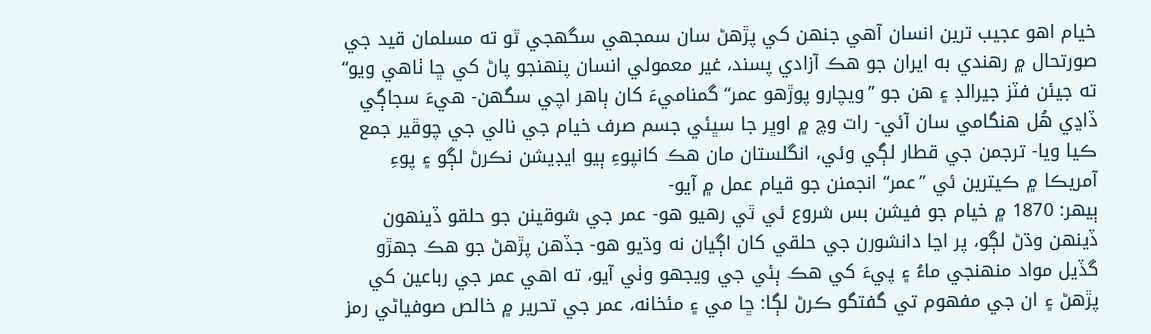خيام اهو عجيب ترين انسان آهي جنهن کي پڙهڻ سان سمجهي سگهجي ٿو ته مسلمان قيد جي صورتحال ۾ رهندي به ايران جو هڪ آزادي پسند، غير معمولي انسان پنهنجو پاڻ کي ڇا ٺاهي ويو“ ته جيئن فٽز جيرالڊ ۽ هن جو ”ويچارو پوڙهو عمر“ گمناميءَ کان ٻاهر اچي سگهن- هيءَ سجاڳي ڏاڍي هُل هنگامي سان آئي- رات وچ ۾ اوڀر جا سڀئي جسم صرف خيام جي نالي جي چوڦير جمع ڪيا ويا- ترجمن جي قطار لڳي وئي، انگلستان مان هڪ کانپوءِ ٻيو ايڊيشن نڪرڻ لڳو ۽ پوءِ آمريڪا ۾ ڪيترين ئي ”عمر“ انجمنن جو قيام عمل ۾ آيو-
ٻيهر: 1870 ۾ خيام جو فيشن بس شروع ئي ٿي رهيو هو- عمر جي شوقينن جو حلقو ڏينهون ڏينهن وڌڻ لڳو، پر اڃا دانشورن جي حلقي کان اڳيان نه وڌيو هو- جڏهن پڙهڻ جو هڪ جهڙو گڏيل مواد منهنجي ماءُ ۽ پيءَ کي هڪ ٻئي جي ويجهو وٺي آيو، ته اهي عمر جي رباعين کي پڙهڻ ۽ ان جي مفهوم تي گفتگو ڪرڻ لڳا: ڇا مي ۽ مئخانه، عمر جي تحرير ۾ خالص صوفياڻي رمز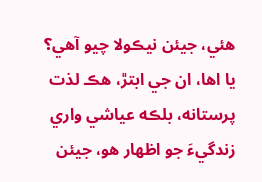هئي، جيئن نيڪولا چيو آهي؟ يا اها، ان جي ابتڙ، هڪ لذت پرستانه، بلڪه عياشي واري زندگيءَ جو اظهار هو، جيئن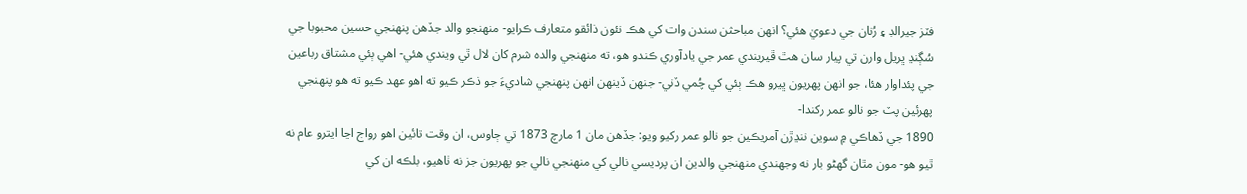فٽز جيرالڊ ۽ رُنان جي دعويٰ هئي؟ انهن مباحثن سندن وات کي هڪ نئون ذائقو متعارف ڪرايو- منهنجو والد جڏهن پنهنجي حسين محبوبا جي سُڳنڍ ڀريل وارن تي پيار سان هٿ ڦيريندي عمر جي يادآوري ڪندو هو، ته منهنجي والده شرم کان لال ٿي ويندي هئي- اهي ٻئي مشتاق رباعين جي پئداوار هئا، جو انهن پهريون ڀيرو هڪ ٻئي کي چُمي ڏني- جنهن ڏينهن انهن پنهنجي شاديءَ جو ذڪر ڪيو ته اهو عهد ڪيو ته هو پنهنجي پهرئين پٽ جو نالو عمر رکندا-
1890 جي ڏهاڪي ۾ سوين ننڍڙن آمريڪين جو نالو عمر رکيو ويو: جڏهن مان 1 مارچ 1873 تي ڄاوس، ان وقت تائين اهو رواج اڃا ايترو عام نه ٿيو هو- مون مٿان گهڻو بار نه وجهندي منهنجي والدين ان پرديسي نالي کي منهنجي نالي جو پهريون جز نه ٺاهيو، بلڪه ان کي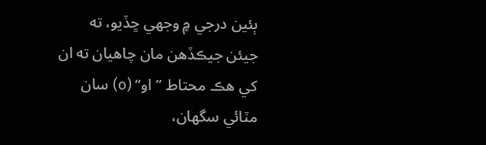ٻئين درجي ۾ وجهي ڇڏيو، ته جيئن جيڪڏهن مان چاهيان ته ان کي هڪ محتاط ”او“ (o) سان مٽائي سگهان،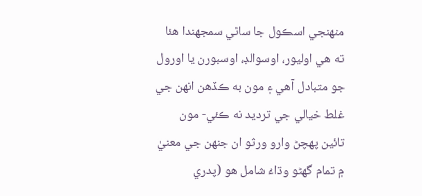منهنجي اسڪول جا ساٿي سمجهندا هئا ته هي اوليور، اوسوالڊ، اوسبورن يا اورول جو متبادل آهي ۽ مون به ڪڏهن انهن جي غلط خيالي جي ترديد نه ڪئي- مون تائين پهچڻ وارو ورثو ان جنهن جي معنيٰ ۾ تمام گهڻو وڌاءُ شامل هو (پدري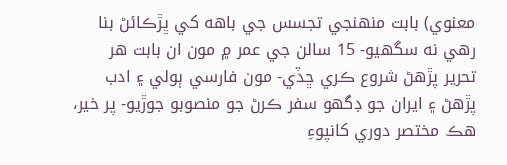معنوي) بابت منهنجي تجسس جي باهه کي ڀڙڪائڻ بنا رهي نه سگهيو- 15 سالن جي عمر ۾ مون ان بابت هر تحرير پڙهڻ شروع ڪري ڇڏي- مون فارسي ٻولي ۽ ادب پڙهڻ ۽ ايران جو ڊگهو سفر ڪرڻ جو منصوبو جوڙيو- پر خير، هڪ مختصر دوري کانپوءِ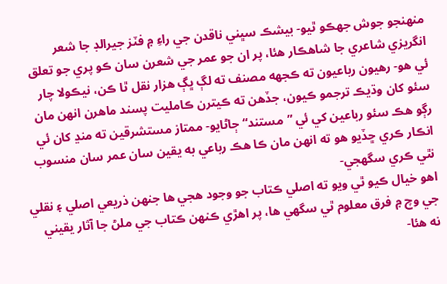منهنجو جوش جهڪو ٿيو- بيشڪ سڀني ناقدن جي راءِ ۾ فٽز جيرالڊ جا شعر انگريزي شاعري جا شاهڪار هئا، پر ان جو عمر جي شعرن سان ڪو پري جو تعلق ئي هو- رهيون رباعيون ته ڪجهه مصنف ته لڳ ڀڳ هزار نقل ٿا ڪن، نيڪولا چار سئو کان وڌيڪ ترجمو ڪيون، جڏهن ته ڪيترن ڪامليت پسند ماهرن انهن مان رڳو هڪ سئو رباعين کي ئي ”مستند“ ڄاڻايو- ممتاز مستشرقين ته منڍ کان ئي انڪار ڪري ڇڏيو هو ته انهن مان ڪا هڪ رباعي به يقين سان عمر سان منسوب نٿي ڪري سگهجي-
اهو خيال ڪيو ٿي ويو ته اصلي ڪتاب جو وجود هجي ها جنهن ذريعي اصلي ۽ نقلي جي وچ ۾ فرق معلوم ٿي سگهي ها، پر اهڙي ڪنهن ڪتاب جي ملڻ جا آثار يقيني نه هئا-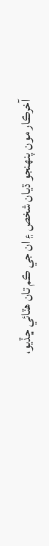آخرڪار مون پنهنجو ڌيان شخص ۽ ان جي ڪم تان هٽائي ڇڏيو،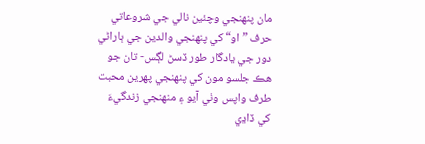مان پنهنجي وچئين نالي جي شروعاتي حرف ”او“ کي پنهنجي والدين جي ٻاراڻي دور جي يادگار طور ڏسڻ لڳس- تان جو هڪ جلسو مون کي پنهنجي پهرين محبت طرف واپس وٺي آيو ۽ منهنجي زندگيءَ کي ڏاڍي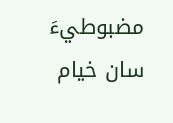مضبوطيءَ سان خيام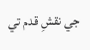جي نقشِ قدم تي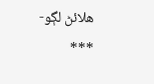هلائڻ لڳو-
***